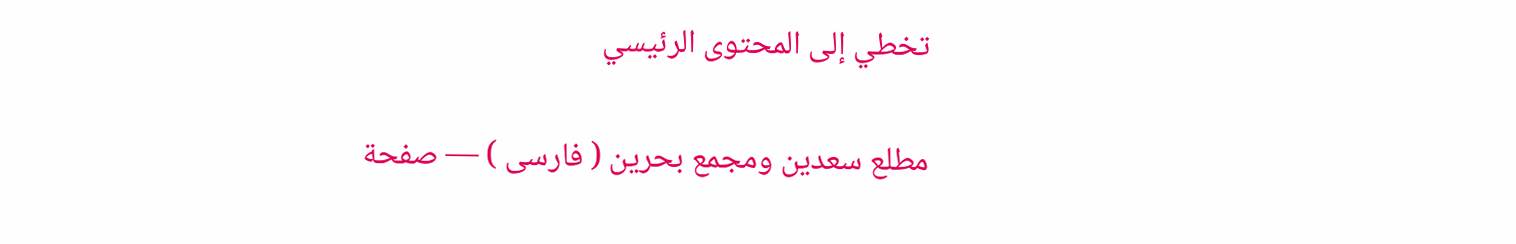تخطي إلى المحتوى الرئيسي

مطلع سعدين ومجمع بحرين ( فارسى ) — صفحة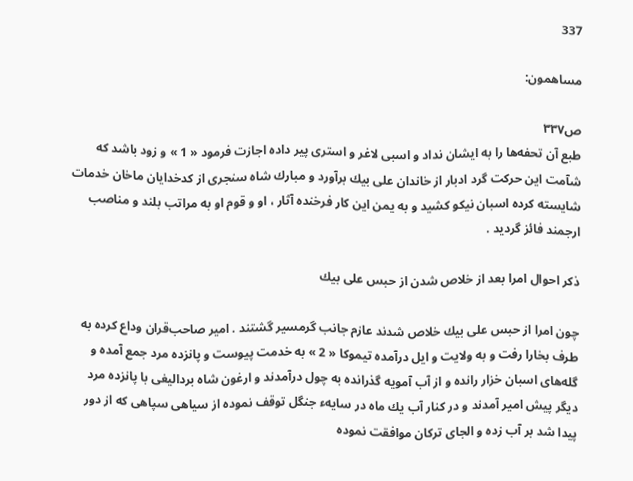337

مساهمون:

ص٣٣٧
طبع آن تحفه‌ها را به ايشان نداد و اسبى لاغر و استرى پير داده اجازت فرمود « 1 » و زود باشد كه شآمت اين حركت گرد ادبار از خاندان على بيك برآورد و مبارك شاه سنجرى از كدخدايان ماخان خدمات شايسته كرده اسبان نيكو كشيد و به يمن اين كار فرخنده آثار ، او و قوم او به مراتب بلند و مناصب ارجمند فائز گرديد .

ذكر احوال امرا بعد از خلاص شدن از حبس على بيك

چون امرا از حبس على بيك خلاص شدند عازم جانب گرمسير گشتند . امير صاحب‌قران وداع كرده به طرف بخارا رفت و به ولايت و ايل درآمده تيموكا « 2 » به خدمت پيوست و پانزده مرد جمع آمده و گله‌هاى اسبان خزار رانده و از آب آمويه گذرانده به چول درآمدند و ارغون شاه برداليغى با پانزده مرد ديگر پيش امير آمدند و در كنار آب يك ماه در سايهء جنگل توقف نموده از سياهى سپاهى كه از دور پيدا شد بر آب زده و الجاى تركان موافقت نموده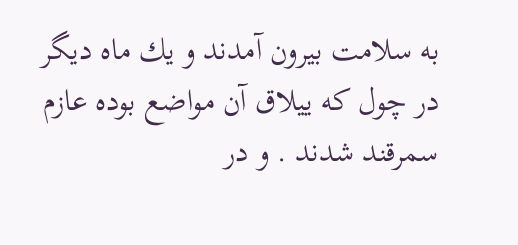به سلامت بيرون آمدند و يك ماه ديگر در چول كه ييلاق آن مواضع بوده عازم سمرقند شدند . و در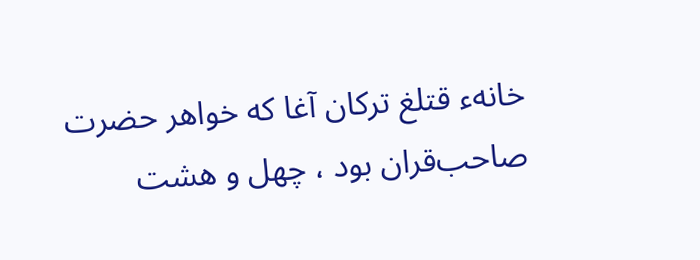خانهء قتلغ تركان آغا كه خواهر حضرت صاحب‌قران بود ، چهل و هشت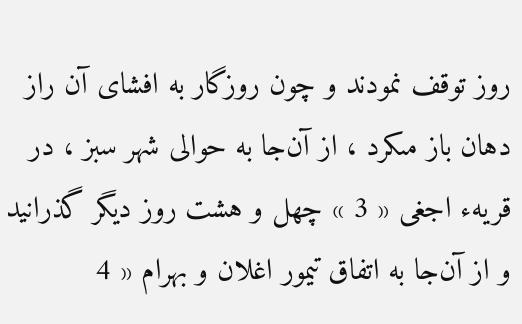روز توقف نمودند و چون روزگار به افشاى آن راز دهان باز مىكرد ، از آن‌جا به حوالى شهر سبز ، در قريهء اجغى « 3 » چهل و هشت روز ديگر گذرانيد و از آن‌جا به اتفاق تيمور اغلان و بهرام « 4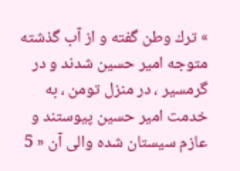» ترك وطن گفته و از آب گذشته متوجه امير حسين شدند و در گرمسير ، در منزل تومن ، به خدمت امير حسين پيوستند و عازم سيستان شده والى آن « 5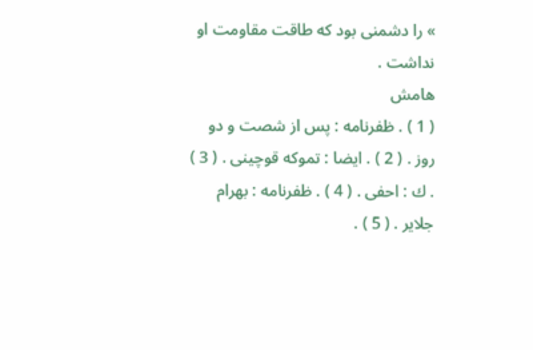» را دشمنى بود كه طاقت مقاومت او نداشت .
هامش
( 1 ) . ظفرنامه : پس از شصت و دو روز . ( 2 ) . ايضا : تموكه قوچينى . ( 3 ) . ك : احفى . ( 4 ) . ظفرنامه : بهرام جلاير . ( 5 ) .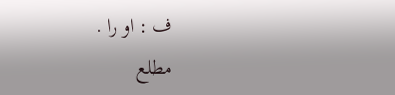ف : او را .
مطلع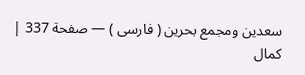سعدين ومجمع بحرين ( فارسى ) — صفحة 337 | كمال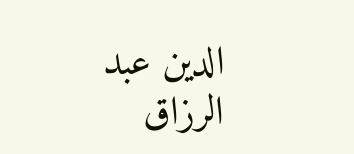الدين عبد الرزاق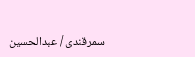سمرقندى / عبدالحسين